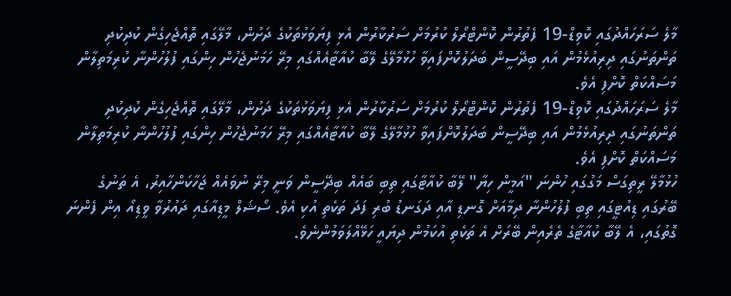މާލެ ސަރަހައްދުގައި ކޮވިޑް-19 ފެތުރުން ކޮންޓްރޯލް ކުރުމަށް ސަރުކާރުން އެޅި ފިޔަވަޅުތަކުގެ ދަށުން، މާލޭގައި ތޮއްޖެހިގެން ކުދިކުދި ތަންތަނުގައި ދިރިއުޅެމުން އައި ބިދޭސީން ބަދަލުކޮށްފައިވާ ހުޅުމާލޭގެ ލޭބާ ކުއާޓާއެއްގައި މިރޭ ހަމަނުޖެހުން ހިންގައި ފުލުހުންނާ ކުރިމަތިލާން މަސައްކަތް ކޮށްފި އެވެ.
މާލެ ސަރަހައްދުގައި ކޮވިޑް-19 ފެތުރުން ކޮންޓްރޯލް ކުރުމަށް ސަރުކާރުން އެޅި ފިޔަވަޅުތަކުގެ ދަށުން، މާލޭގައި ތޮއްޖެހިގެން ކުދިކުދި ތަންތަނުގައި ދިރިއުޅެމުން އައި ބިދޭސީން ބަދަލުކޮށްފައިވާ ހުޅުމާލޭގެ ލޭބާ ކުއާޓާއެއްގައި މިރޭ ހަމަނުޖެހުން ހިންގައި ފުލުހުންނާ ކުރިމަތިލާން މަސައްކަތް ކޮށްފި އެވެ.
ހުޅުމާލޭ ރީތިގަސް މަގުގައި ހުންނަ "އަމީން ހިޔާ" ލޭބާ ކުއާޓާގައި ތިބި ބައެއް ބިދޭސީން ވަނީ މިރޭ ނުވައެއް ޖަހާކަންހާއިރު، އެ ތަނުގެ ބޭރުގައި ޑިއުޓީގައި ތިބި ފުލުހުންނާ ދިމާއަށް ގޮނޑި އާއި ދަގަނޑު ބުރި ފަދަ ތަކެތި އުކި އެވެ. ސޯޝަލް މީޑިއާގައި ދައުރުވާ ވީޑިއޯ އިން ފެންނަ ގޮތުގައި، އެ ލޭބާ ކުއާޓާގެ ތެރެއިން ބޭރަށް އެ ތަކެތި އުކަމުން ދިޔައީ ހަޅޭއްލަވަމުންނެވެ.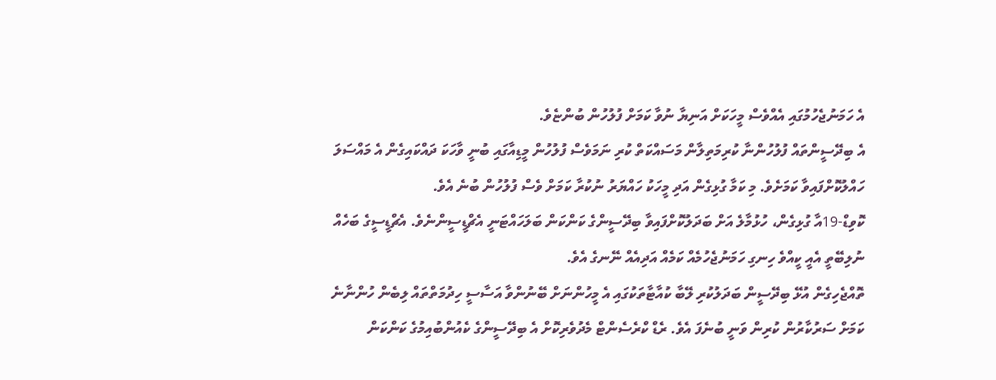އެ ހަމަނުޖެހުމުގައި އެއްވެސް މީހަކަށް އަނިޔާ ނުވާ ކަމަށް ފުލުހުން ބުންޏެވެ.
އެ ބިދޭސީންތައް ފުލުހުންނާ ކުރިމަތިލާން މަސައްކަތް ކުރި ނަމަވެސް ފުލުހުން މީޑިއާގައި ބުނީ ވާހަކަ ދައްކައިގެން އެ މައްސަލަ ހައްލުކޮށްފައިވާ ކަމަށެވެ. މި ކަމާ ގުޅިގެން އަދި މީހަކު ހައްޔަރު ނުކުރާ ކަމަށް ވެސް ފުލުހުން ބުނެ އެވެ.
ކޮވިޑް-19އާ ގުޅިގެން، ހުޅުމާލެ އަށް ބަދަލުކޮށްފައިވާ ބިދޭސީންގެ ކަންކަން ބަލަހައްޓަނީ އެޗްޑީސީންނެވެ. އެޗްޑީސީގެ ބަހެއް ނުލިބޭތީ އެއީ ކީއްވެ ހިނގި ހަމަނުޖެހުމެއް ކަމެއް އަދިއެއް ނޭނގެ އެވެ.
ތޮއްޖެހިގެން އުޅޭ ބިދޭސީން ބަދަލުކުރި ލޭބާ ކުއާޓާތަކުގައި އެ މީހުންނަށް ބޭނުންވާ އަސާސީ ހިދުމަތްތައް ލިބެން ހުންނާނެ ކަމަށް ސަރުކާރުން ކުރިން ވަނީ ބުނެފަ އެވެ. ރެޑް ކްރެސެންޓް މެދުވެރިކޮށް އެ ބިދޭސީންގެ ކެއުންބުއިމުގެ ކަންކަން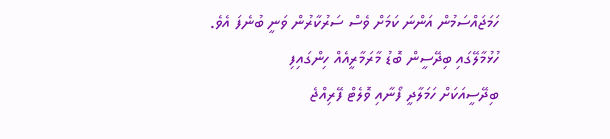ހަމަޖައްސަމުން އަންނަ ކަމަށް ވެސް ސަރުކާރުން ވަނީ ބުނެފަ އެވެ.
ހުޅުމާލޭގައި ބިދޭސީން ބޮޑު މާރަމާރީއެއް ހިންގައިފި
ބިދޭސީއަކަށް ހަމަލާދީ ފޯނާއި ވޮލެޓް ފޭރިއްޖެ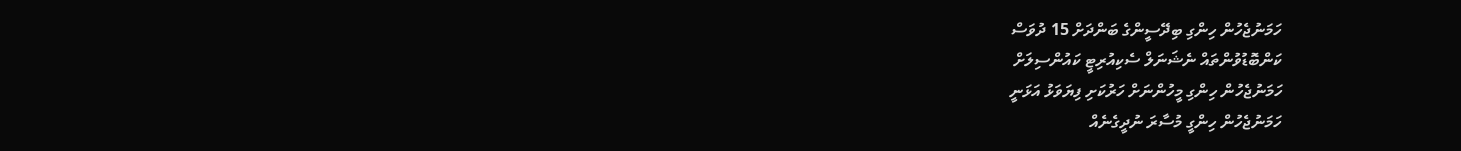ހަމަނުޖެހުން ހިންގި ބިދޭސީންގެ ބަންދަށް 15 ދުވަސް
ކަންބޮޑުވުންތައް ނެޝަނަލް ސެކިއުރިޓީ ކައުންސިލަށް
ހަމަނުޖެހުން ހިންގި މީހުންނަށް ހަރުކަށި ފިޔަވަޅު އަޅަނީ
ހަމަނުޖެހުން ހިންގީ މުސާރަ ނުދީގެނެއް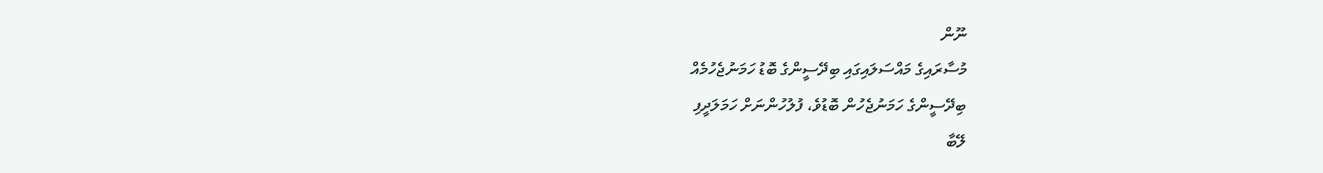ނޫން
މުސާރައިގެ މައްސަލައިގައި ބިދޭސީންގެ ބޮޑު ހަމަނުޖެހުމެއް
ބިދޭސީންގެ ހަމަނުޖެހުން ބޮޑުވެ، ފުލުހުންނަށް ހަމަލަދީފި
ލޭބާ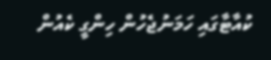ކުއާޓާގައި ހަމަނުޖެހުން ހިންގީ ކެއުން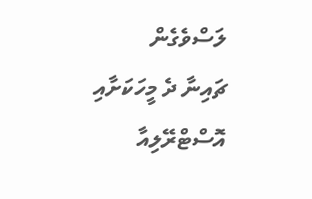ލަސްވެގެން
ޗައިނާ ދެ މީހަކަށާއި އޮސްޓްރޭލިއާ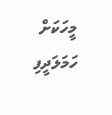މީހަކަށް ހަމަލަދީފި